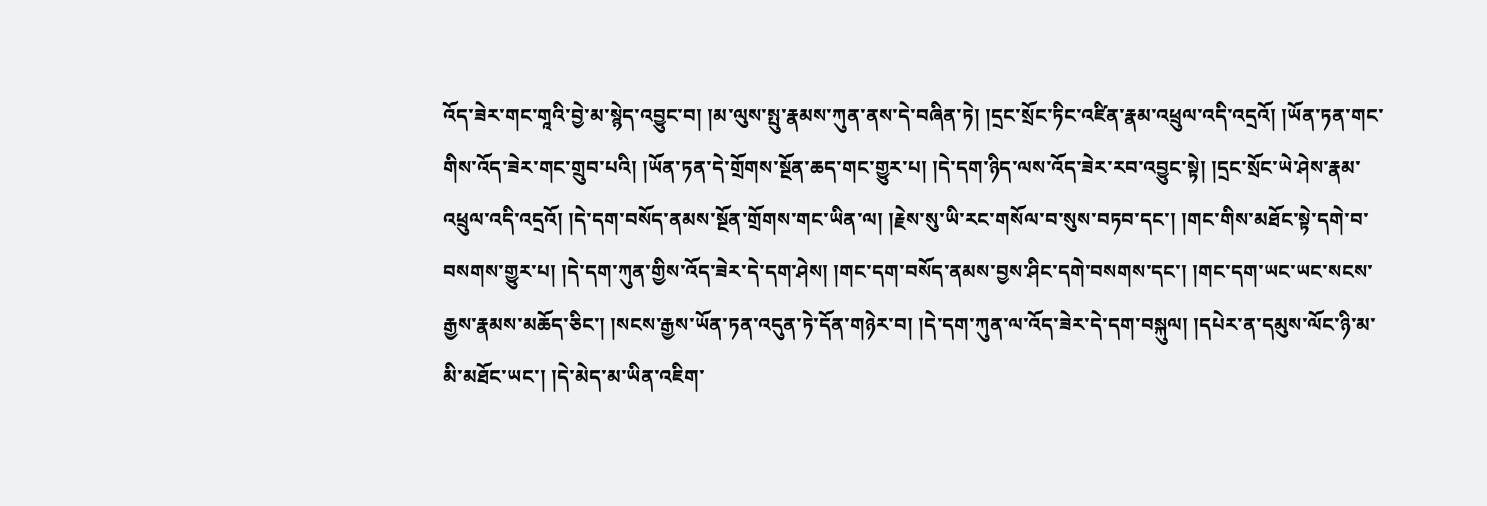འོད་ཟེར་གང་གཱའི་བྱེ་མ་སྙེད་འབྱུང་བ། །མ་ལུས་སྤུ་རྣམས་ཀུན་ནས་དེ་བཞིན་ཏེ། །དྲང་སྲོང་ཏིང་འཛིན་རྣམ་འཕྲུལ་འདི་འདྲའོ། །ཡོན་ཏན་གང་གིས་འོད་ཟེར་གང་གྲུབ་པའི། །ཡོན་ཏན་དེ་གྲོགས་སྔོན་ཆད་གང་གྱུར་པ། །དེ་དག་ཉིད་ལས་འོད་ཟེར་རབ་འབྱུང་སྟེ། །དྲང་སྲོང་ཡེ་ཤེས་རྣམ་འཕྲུལ་འདི་འདྲའོ། །དེ་དག་བསོད་ནམས་སྔོན་གྲོགས་གང་ཡིན་ལ། །རྗེས་སུ་ཡི་རང་གསོལ་བ་སུས་བཏབ་དང་། །གང་གིས་མཐོང་སྟེ་དགེ་བ་བསགས་གྱུར་པ། །དེ་དག་ཀུན་གྱིས་འོད་ཟེར་དེ་དག་ཤེས། །གང་དག་བསོད་ནམས་བྱས་ཤིང་དགེ་བསགས་དང་། །གང་དག་ཡང་ཡང་སངས་རྒྱས་རྣམས་མཆོད་ཅིང་། །སངས་རྒྱས་ཡོན་ཏན་འདུན་ཏེ་དོན་གཉེར་བ། །དེ་དག་ཀུན་ལ་འོད་ཟེར་དེ་དག་བསྐུལ། །དཔེར་ན་དམུས་ལོང་ཉི་མ་མི་མཐོང་ཡང་། །དེ་མེད་མ་ཡིན་འཇིག་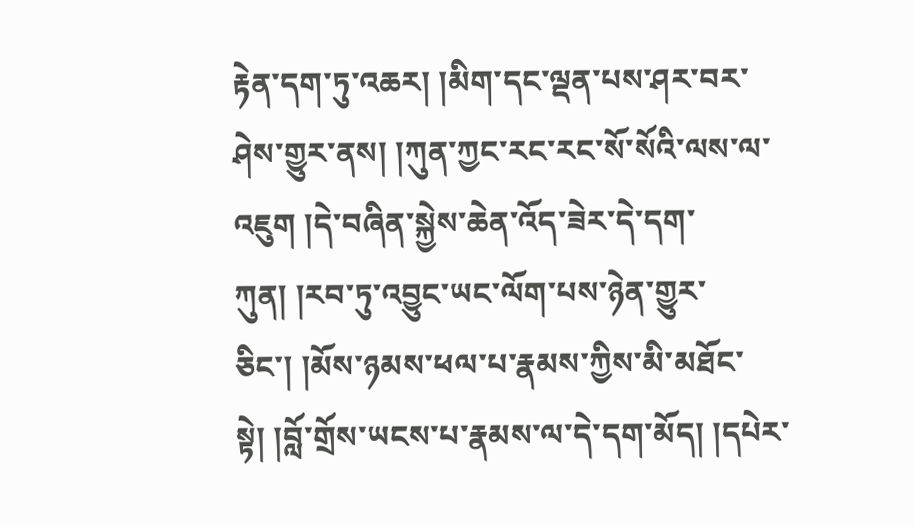རྟེན་དག་ཏུ་འཆར། །མིག་དང་ལྡན་པས་ཤར་བར་ཤེས་གྱུར་ནས། །ཀུན་ཀྱང་རང་རང་སོ་སོའི་ལས་ལ་འཇུག །དེ་བཞིན་སྐྱེས་ཆེན་འོད་ཟེར་དེ་དག་ཀུན། །རབ་ཏུ་འབྱུང་ཡང་ལོག་པས་ཉེན་གྱུར་ཅིང་། །མོས་ཉམས་ཕལ་པ་རྣམས་ཀྱིས་མི་མཐོང་སྟེ། །བློ་གྲོས་ཡངས་པ་རྣམས་ལ་དེ་དག་མོད། །དཔེར་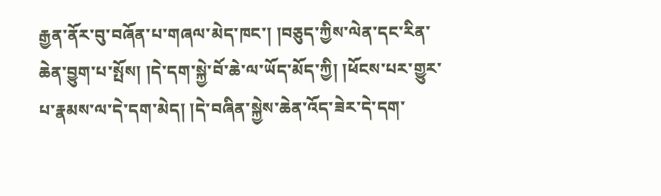རྒྱན་ནོར་བུ་བཞོན་པ་གཞལ་མེད་ཁང་། །བཅུད་ཀྱིས་ལེན་དང་རིན་ཆེན་བྱུག་པ་སྤོས། །དེ་དག་སྐྱེ་བོ་ཆེ་ལ་ཡོད་མོད་ཀྱི། །ཕོངས་པར་གྱུར་པ་རྣམས་ལ་དེ་དག་མེད། །དེ་བཞིན་སྐྱེས་ཆེན་འོད་ཟེར་དེ་དག་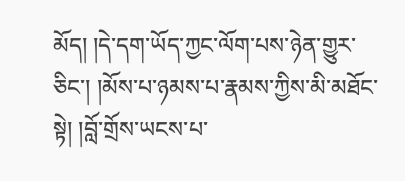མོད། །དེ་དག་ཡོད་ཀྱང་ལོག་པས་ཉེན་གྱུར་ཅིང་། །མོས་པ་ཉམས་པ་རྣམས་ཀྱིས་མི་མཐོང་སྟེ། །བློ་གྲོས་ཡངས་པ་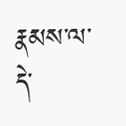རྣམས་ལ་དེ་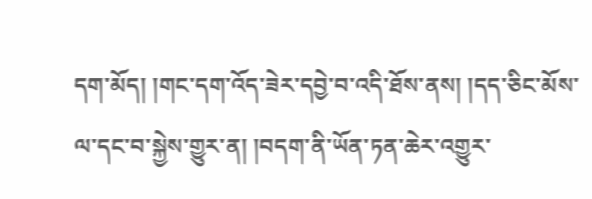དག་མོད། །གང་དག་འོད་ཟེར་དབྱེ་བ་འདི་ཐོས་ནས། །དད་ཅིང་མོས་ལ་དང་བ་སྐྱེས་གྱུར་ན། །བདག་ནི་ཡོན་ཏན་ཆེར་འགྱུར་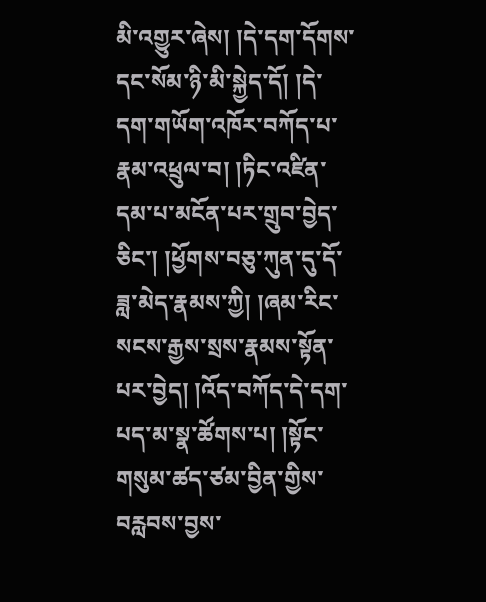མི་འགྱུར་ཞེས། །དེ་དག་དོགས་དང་སོམ་ཉི་མི་སྐྱེད་དོ། །དེ་དག་གཡོག་འཁོར་བཀོད་པ་རྣམ་འཕྲུལ་བ། །ཏིང་འཛིན་དམ་པ་མངོན་པར་གྲུབ་བྱེད་ཅིང་། །ཕྱོགས་བཅུ་ཀུན་དུ་དོ་ཟླ་མེད་རྣམས་ཀྱི། །ཞམ་རིང་སངས་རྒྱས་སྲས་རྣམས་སྟོན་པར་བྱེད། །འོད་བཀོད་དེ་དག་པད་མ་སྣ་ཚོགས་པ། །སྟོང་གསུམ་ཚད་ཙམ་བྱིན་གྱིས་བརླབས་བྱས་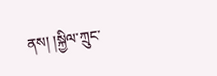ནས། །སྐྱིལ་ཀྲུང་